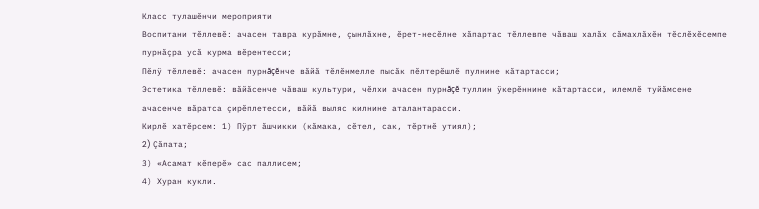Класс тулашĕнчи мероприяти
Воспитани тĕллевĕ: ачасен тавра курăмне, çынлăхне, ĕрет-несĕлне хăпартас тĕллевпе чăваш халăх сăмахлăхĕн тĕслĕхĕсемпе пурнăçра усă курма вĕрентесси;
Пĕлÿ тĕллевĕ: ачасен пурнăçĕнче вăйă тĕлĕнмелле пысăк пĕлтерĕшлĕ пулнине кăтартасси;
Эстетика тĕллевĕ: вăйăсенче чăваш культури, чĕлхи ачасен пурнăçĕ туллин ÿкерĕннине кăтартасси, илемлĕ туйăмсене ачасенче вăратса çирĕплетесси, вăйă выляс килнине аталантарасси.
Кирлĕ хатĕрсем: 1) Пÿрт ăшчикки (кăмака, сĕтел, сак, тĕртнĕ утиял);
2) Çăпата;
3) «Асамат кĕперĕ» сас паллисем;
4) Хуран кукли.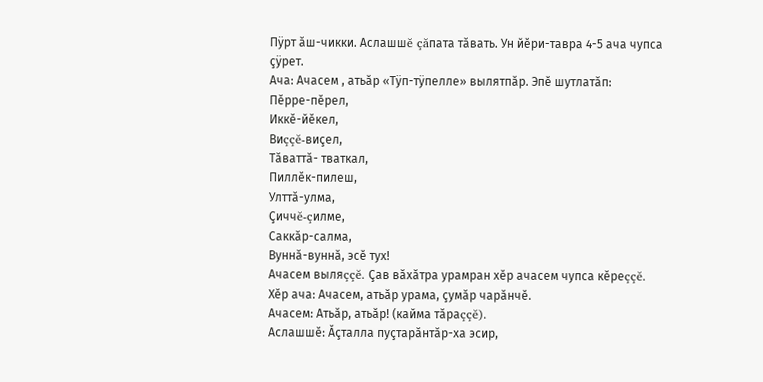Пÿрт ăш-чикки. Аслашшĕ çăпата тăвать. Ун йĕри-тавра 4-5 ача чупса çÿрет.
Ача: Ачасем , атьăр «Тÿп-тÿпелле» вылятпăр. Эпĕ шутлатăп:
Пĕрре-пĕрел,
Иккĕ-йĕкел,
Виççĕ-виçел,
Тăваттă- тваткал,
Пиллĕк-пилеш,
Улттă-улма,
Çиччĕ-çилме,
Саккăр-салма,
Вуннă-вуннă, эсĕ тух!
Ачасем выляççĕ. Çав вăхăтра урамран хĕр ачасем чупса кĕреççĕ.
Хĕр ача: Ачасем, атьăр урама, çумăр чарăнчĕ.
Ачасем: Атьăр, атьăр! (кайма тăраççĕ).
Аслашшĕ: Ăçталла пуçтарăнтăр-ха эсир,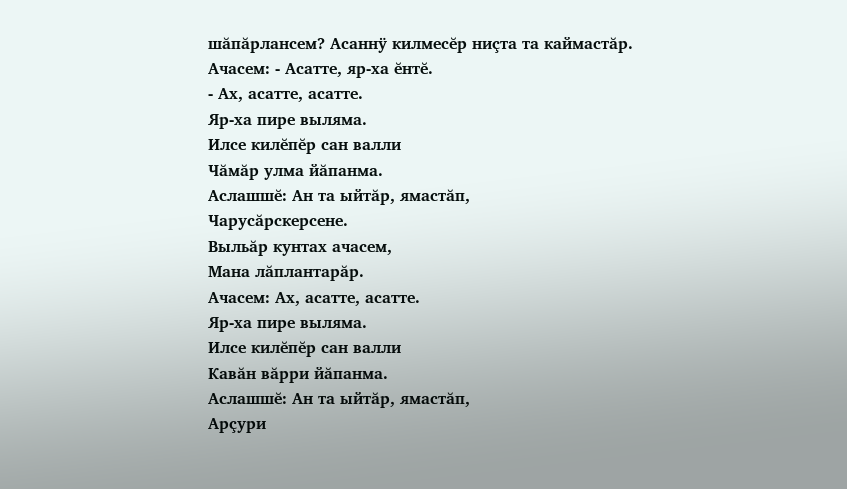шăпăрлансем? Асаннÿ килмесĕр ниçта та каймастăр.
Ачасем: - Асатте, яр-ха ĕнтĕ.
- Ах, асатте, асатте.
Яр-ха пире выляма.
Илсе килĕпĕр сан валли
Чăмăр улма йăпанма.
Аслашшĕ: Ан та ыйтăр, ямастăп,
Чарусăрскерсене.
Выльăр кунтах ачасем,
Мана лăплантарăр.
Ачасем: Ах, асатте, асатте.
Яр-ха пире выляма.
Илсе килĕпĕр сан валли
Кавăн вăрри йăпанма.
Аслашшĕ: Ан та ыйтăр, ямастăп,
Арçури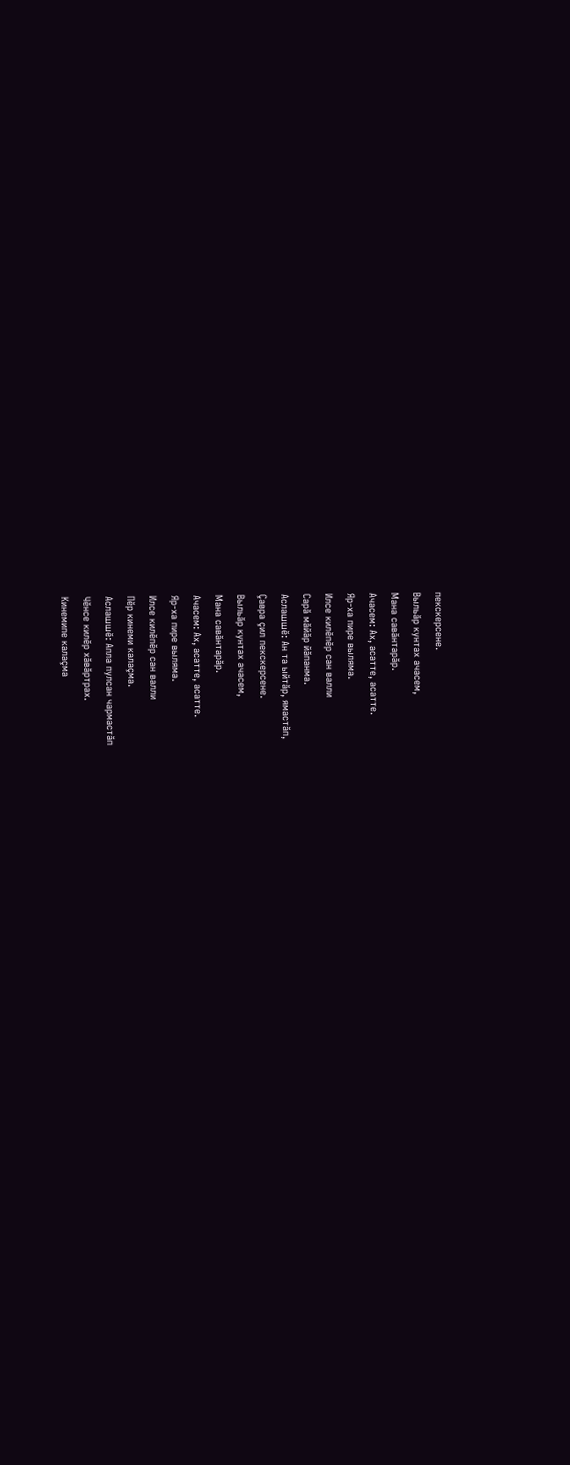пекскерсене.
Выльăр кунтах ачасем,
Мана савăнтарăр.
Ачасем: Ах, асатте, асатте.
Яр-ха пире выляма.
Илсе килĕпĕр сан валли
Сарă мăйăр йăпанма.
Аслашшĕ: Ан та ыйтăр, ямастăп,
Çавра çил пекскерсене.
Выльăр кунтах ачасем,
Мана савăнтарăр.
Ачасем: Ах, асатте, асатте.
Яр-ха пире выляма.
Илсе килĕпĕр сан валли
Пĕр кинеми калаçма.
Аслашшĕ: Апла пулсан чармастăп
Чĕнсе килĕр хăвăртрах.
Кинемипе калаçма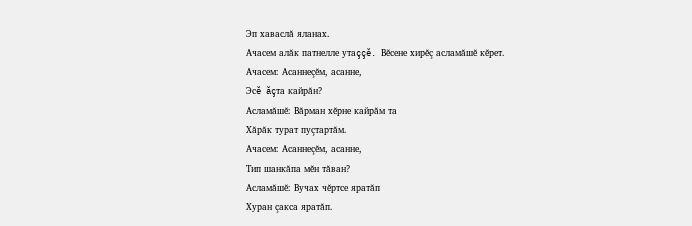Эп хаваслă яланах.
Ачасем алăк патнелле утаççĕ. Вĕсене хирĕç асламăшĕ кĕрет.
Ачасем: Асаннеçĕм, асанне,
Эсĕ ăçта кайрăн?
Асламăшĕ: Вăрман хĕрне кайрăм та
Хăрăк турат пуçтартăм.
Ачасем: Асаннеçĕм, асанне,
Тип шанкăпа мĕн тăван?
Асламăшĕ: Вучах чĕртсе яратăп
Хуран çакса яратăп.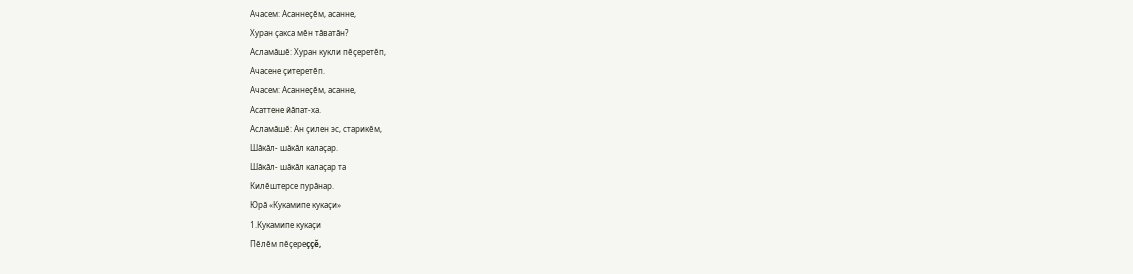Ачасем: Асаннеçĕм, асанне,
Хуран çакса мĕн тăватăн?
Асламăшĕ: Хуран кукли пĕçеретĕп,
Ачасене çитеретĕп.
Ачасем: Асаннеçĕм, асанне,
Асаттене йăпат-ха.
Асламăшĕ: Ан çилен эс, старикĕм,
Шăкăл- шăкăл калаçар.
Шăкăл- шăкăл калаçар та
Килĕштерсе пурăнар.
Юрă «Кукамипе кукаçи»
1.Кукамипе кукаçи
Пĕлĕм пĕçереççĕ,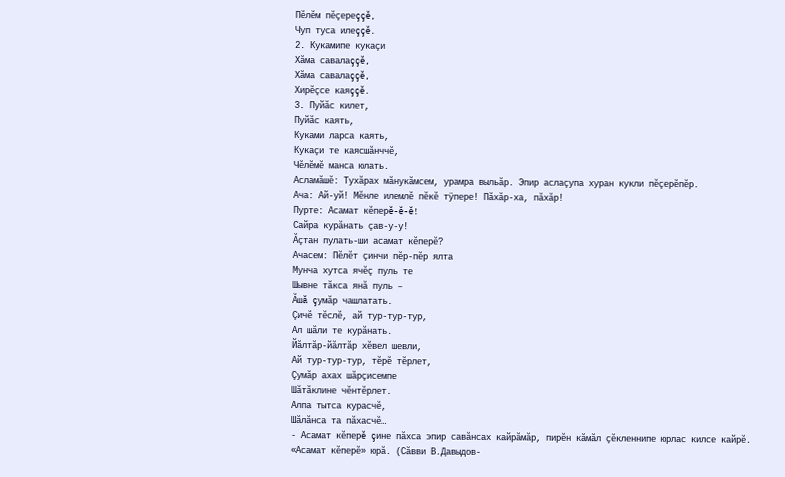Пĕлĕм пĕçереççĕ,
Чуп туса илеççĕ.
2. Кукамипе кукаçи
Хăма савалаççĕ,
Хăма савалаççĕ,
Хирĕçсе каяççĕ.
3. Пуйăс килет,
Пуйăс каять,
Куками ларса каять,
Кукаçи те каясшăнччĕ,
Чĕлĕмĕ манса юлать.
Асламăшĕ: Тухăрах мăнукăмсем, урамра выльăр. Эпир аслаçупа хуран кукли пĕçерĕпĕр.
Ача: Ай-уй! Мĕнле илемлĕ пĕкĕ тÿпере! Пăхăр-ха, пăхăр!
Пурте: Асамат кĕперĕ-ĕ-ĕ!
Сайра курăнать çав-у-у!
Ăçтан пулать-ши асамат кĕперĕ?
Ачасем: Пĕлĕт çинчи пĕр-пĕр ялта
Мунча хутса ячĕç пуль те
Шывне тăкса янă пуль –
Ăшă çумăр чашлатать.
Çичĕ тĕслĕ, ай тур-тур-тур,
Ал шăли те курăнать.
Йăлтăр-йăлтăр хĕвел шевли,
Ай тур-тур-тур, тĕрĕ тĕрлет,
Çумăр ахах шăрçисемпе
Шăтăклине чĕнтĕрлет.
Алпа тытса курасчĕ,
Шăлăнса та пăхасчĕ…
- Асамат кĕперĕ çине пăхса эпир савăнсах кайрăмăр, пирĕн кăмăл çĕкленнипе юрлас килсе кайрĕ.
«Асамат кĕперĕ» юрă. (Сăвви В.Давыдов-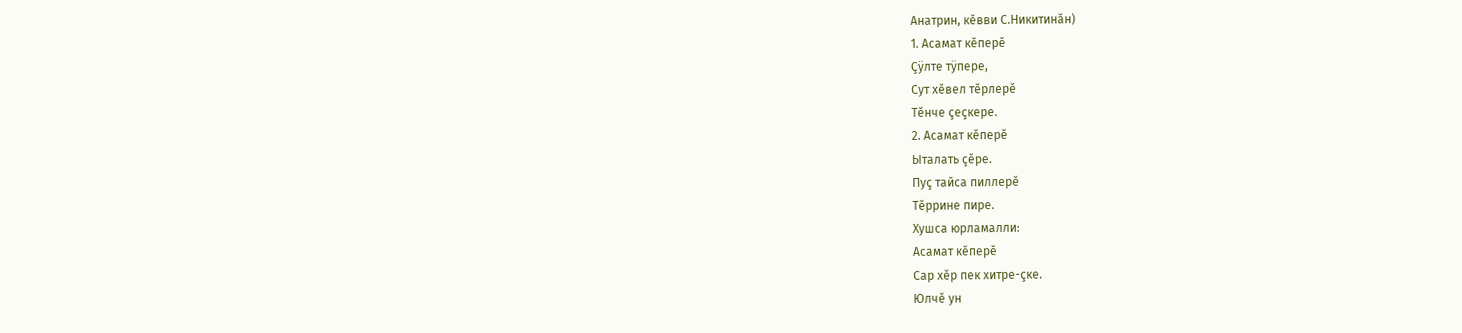Анатрин, кĕвви С.Никитинăн)
1. Асамат кĕперĕ
Çÿлте тÿпере,
Сут хĕвел тĕрлерĕ
Тĕнче çеçкере.
2. Асамат кĕперĕ
Ыталать çĕре.
Пуç тайса пиллерĕ
Тĕррине пире.
Хушса юрламалли:
Асамат кĕперĕ
Сар хĕр пек хитре-çке.
Юлчĕ ун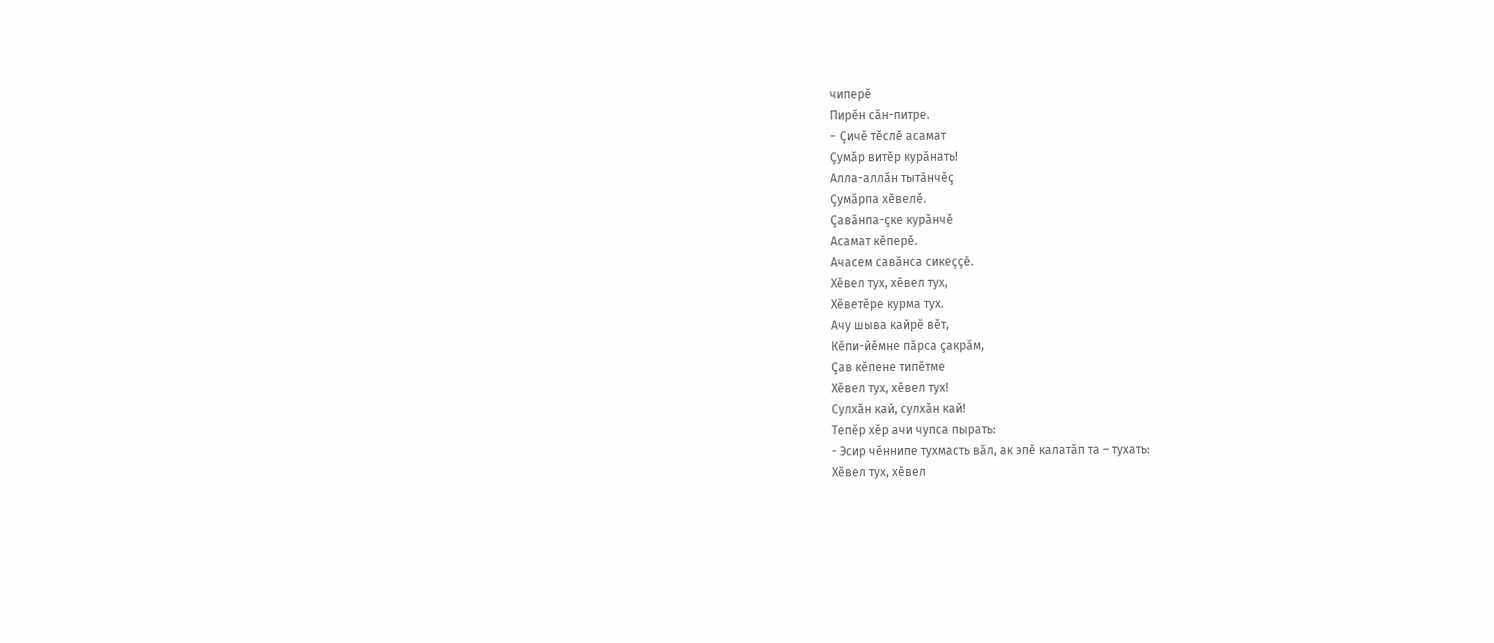чиперĕ
Пирĕн сăн-питре.
- Çичĕ тĕслĕ асамат
Çумăр витĕр курăнать!
Алла-аллăн тытăнчĕç
Çумăрпа хĕвелĕ.
Çавăнпа-çке курăнчĕ
Асамат кĕперĕ.
Ачасем савăнса сикеççĕ.
Хĕвел тух, хĕвел тух,
Хĕветĕре курма тух.
Ачу шыва кайрĕ вĕт,
Кĕпи-йĕмне пăрса çакрăм,
Çав кĕпене типĕтме
Хĕвел тух, хĕвел тух!
Сулхăн кай, сулхăн кай!
Тепĕр хĕр ачи чупса пырать:
- Эсир чĕннипе тухмасть вăл, ак эпĕ калатăп та – тухать:
Хĕвел тух, хĕвел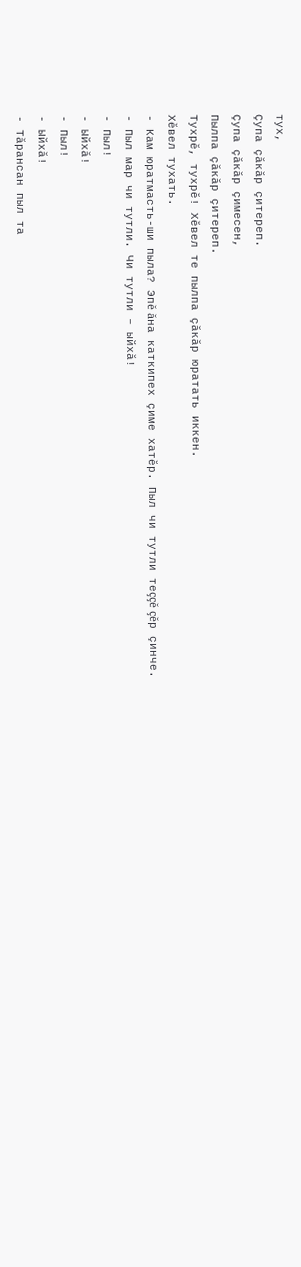тух,
Çупа çăкăр çитереп.
Çупа çăкăр çимесен,
Пылпа çăкăр çитереп.
Тухрĕ, тухрĕ! Хĕвел те пылпа çăкăр юратать иккен.
Хĕвел тухать.
- Кам юратмасть-ши пыла? Эпĕ ăна каткипех çиме хатĕр. Пыл чи тутли теççĕ çĕр çинче.
- Пыл мар чи тутли. Чи тутли – ыйхă!
- Пыл!
- Ыйхă!
- Пыл!
- Ыйхă!
- Тăрансан пыл та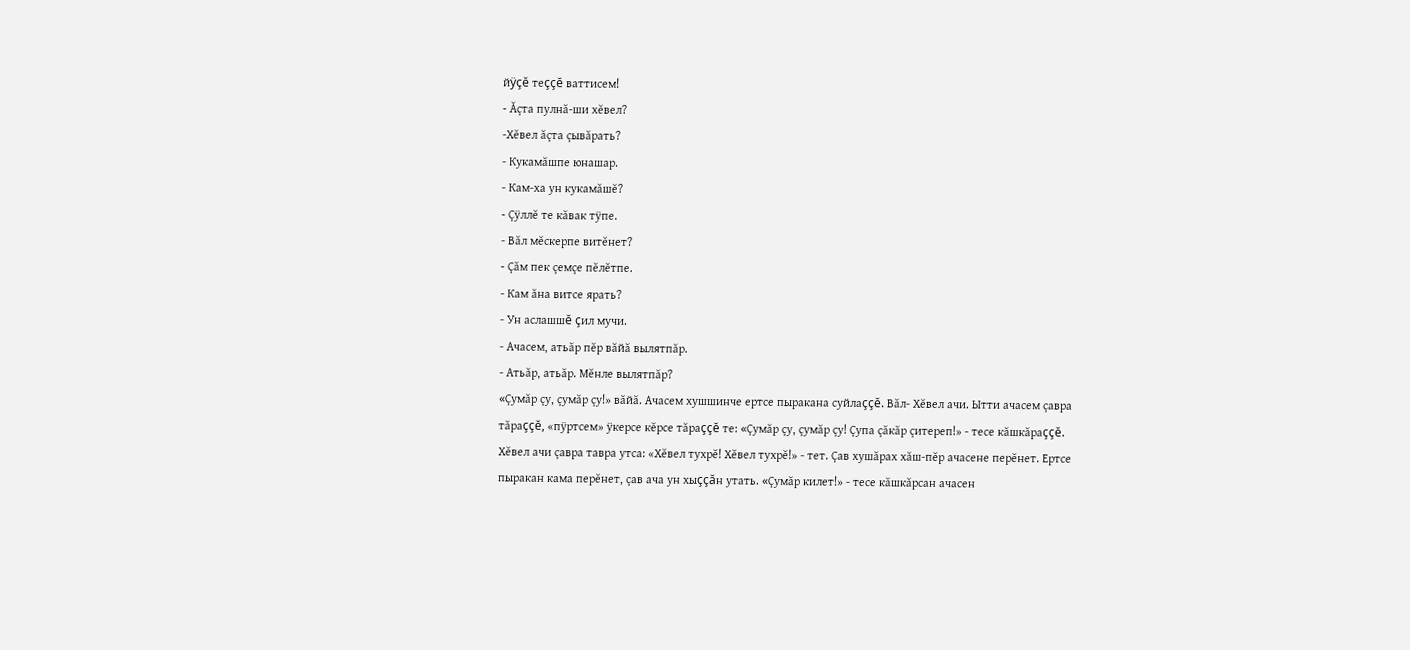йÿçĕ теççĕ ваттисем!
- Ăçта пулнă-ши хĕвел?
-Хĕвел ăçта çывăрать?
- Кукамăшпе юнашар.
- Кам-ха ун кукамăшĕ?
- Çÿллĕ те кăвак тÿпе.
- Вăл мĕскерпе витĕнет?
- Çăм пек çемçе пĕлĕтпе.
- Кам ăна витсе ярать?
- Ун аслашшĕ çил мучи.
- Ачасем, атьăр пĕр вăйă вылятпăр.
- Атьăр, атьăр. Мĕнле вылятпăр?
«Çумăр çу, çумăр çу!» вăйă. Ачасем хушшинче ертсе пыракана суйлаççĕ. Вăл- Хĕвел ачи. Ытти ачасем çавра тăраççĕ, «пÿртсем» ÿкерсе кĕрсе тăраççĕ те: «Çумăр çу, çумăр çу! Çупа çăкăр çитереп!» - тесе кăшкăраççĕ. Хĕвел ачи çавра тавра утса: «Хĕвел тухрĕ! Хĕвел тухрĕ!» - тет. Çав хушăрах хăш-пĕр ачасене перĕнет. Ертсе пыракан кама перĕнет, çав ача ун хыççăн утать. «Çумăр килет!» - тесе кăшкăрсан ачасен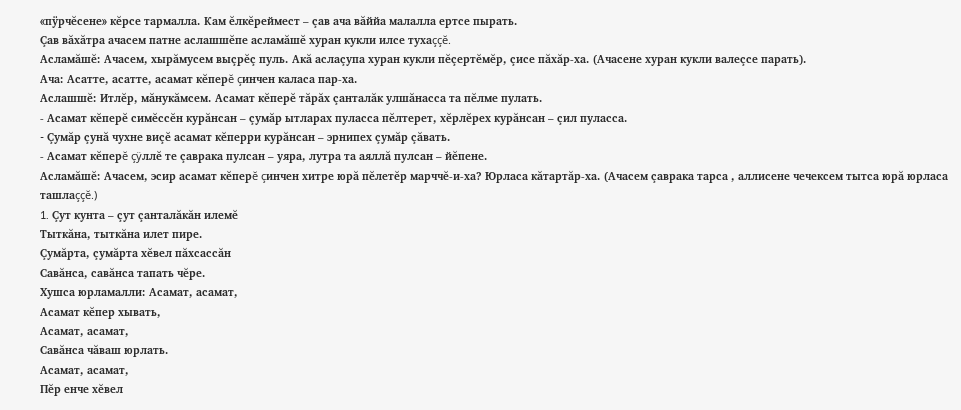«пÿрчĕсене» кĕрсе тармалла. Кам ĕлкĕреймест – çав ача вăййа малалла ертсе пырать.
Çав вăхăтра ачасем патне аслашшĕпе асламăшĕ хуран кукли илсе тухаççĕ.
Асламăшĕ: Ачасем, хырăмусем выçрĕç пуль. Акă аслаçупа хуран кукли пĕçертĕмĕр, çисе пăхăр-ха. (Ачасене хуран кукли валеçсе парать).
Ача: Асатте, асатте, асамат кĕперĕ çинчен каласа пар-ха.
Аслашшĕ: Итлĕр, мăнукăмсем. Асамат кĕперĕ тăрăх çанталăк улшăнасса та пĕлме пулать.
- Асамат кĕперĕ симĕссĕн курăнсан – çумăр ытларах пуласса пĕлтерет, хĕрлĕрех курăнсан – çил пуласса.
- Çумăр çунă чухне виçĕ асамат кĕперри курăнсан – эрнипех çумăр çăвать.
- Асамат кĕперĕ çÿллĕ те çаврака пулсан – уяра, лутра та аяллă пулсан – йĕпене.
Асламăшĕ: Ачасем, эсир асамат кĕперĕ çинчен хитре юрă пĕлетĕр марччĕ-и-ха? Юрласа кăтартăр-ха. (Ачасем çаврака тарса , аллисене чечексем тытса юрă юрласа ташлаççĕ.)
1. Çут кунта – çут çанталăкăн илемĕ
Тыткăна, тыткăна илет пире.
Çумăрта, çумăрта хĕвел пăхсассăн
Савăнса, савăнса тапать чĕре.
Хушса юрламалли: Асамат, асамат,
Асамат кĕпер хывать,
Асамат, асамат,
Савăнса чăваш юрлать.
Асамат, асамат,
Пĕр енче хĕвел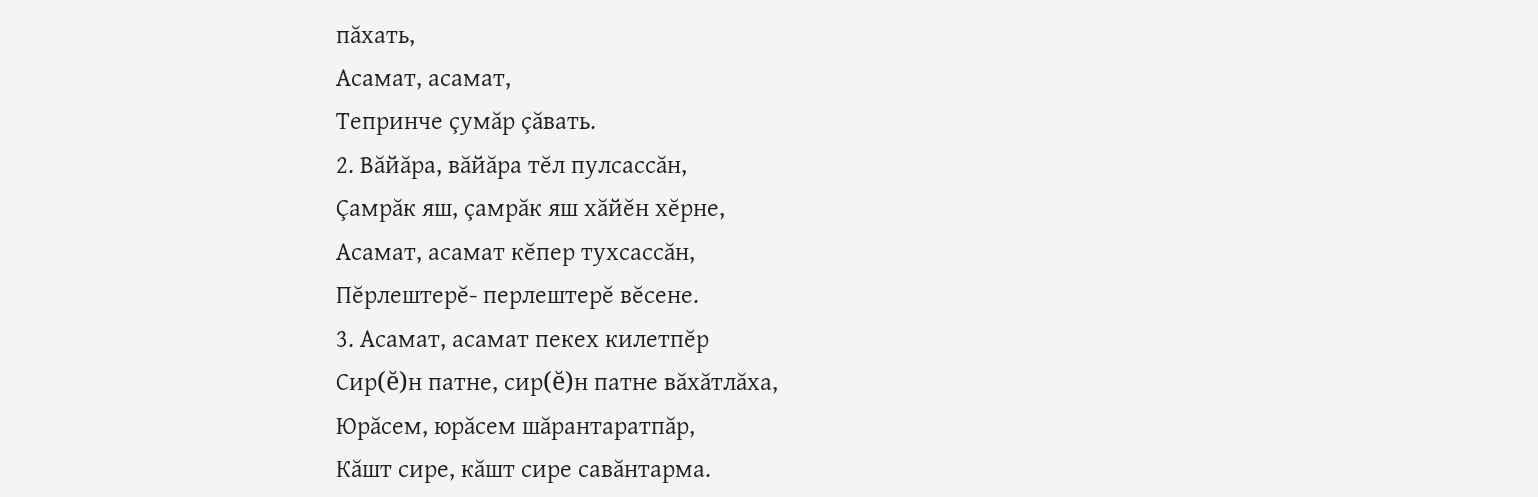пăхать,
Асамат, асамат,
Тепринче çумăр çăвать.
2. Вăйăра, вăйăра тĕл пулсассăн,
Çамрăк яш, çамрăк яш хăйĕн хĕрне,
Асамат, асамат кĕпер тухсассăн,
Пĕрлештерĕ- перлештерĕ вĕсене.
3. Асамат, асамат пекех килетпĕр
Сир(ĕ)н патне, сир(ĕ)н патне вăхăтлăха,
Юрăсем, юрăсем шăрантаратпăр,
Кăшт сире, кăшт сире савăнтарма.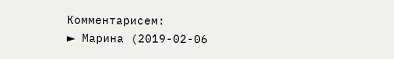Комментарисем:
► Марина (2019-02-06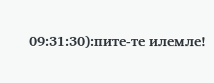09:31:30):пите-те илемле!